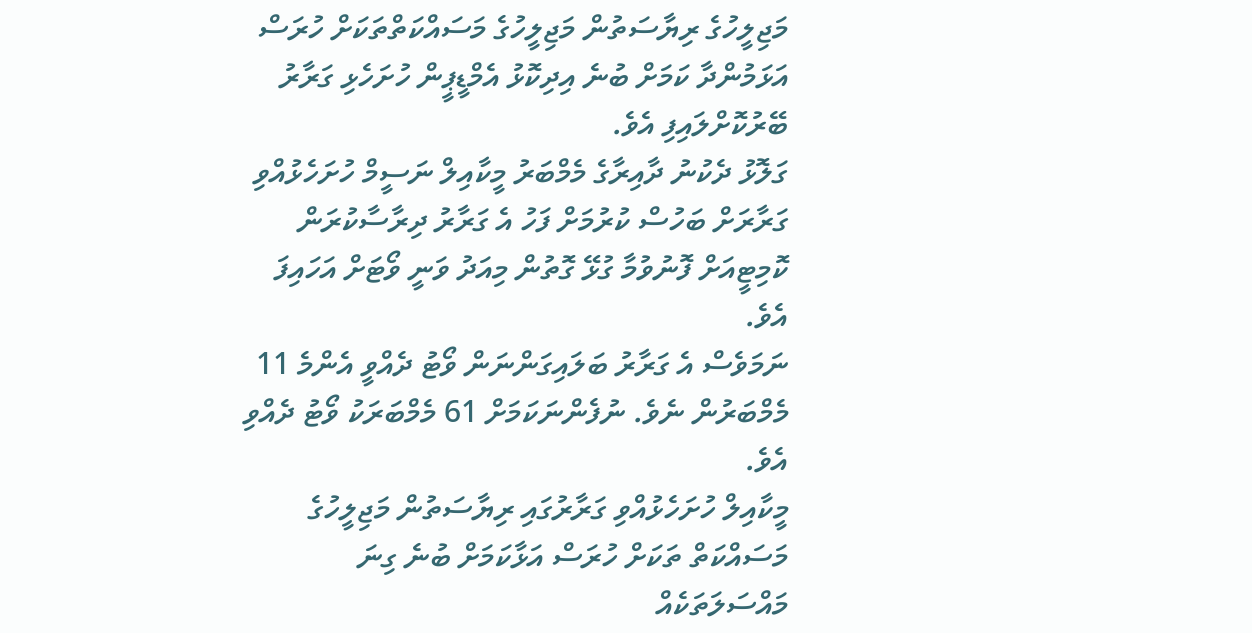މަޖިލީހުގެ ރިޔާސަތުން މަޖިލީހުގެ މަސައްކަތްތަކަށް ހުރަސް އަޅަމުންދާ ކަމަށް ބުނެ އިދިކޮޅު އެމްޑީޕީން ހުށަހެޅި ގަރާރު ބޭރުކޮށްލައިފި އެވެ.
ގަލޮޅު ދެކުނު ދާއިރާގެ މެމްބަރު މީކާއިލް ނަސީމް ހުށަހެޅުއްވި ގަރާރަށް ބަހުސް ކުރުމަށް ފަހު އެ ގަރާރު ދިރާސާކުރަން ކޮމިޓީއަށް ފޮނުވުމާ ގުޅޭ ގޮތުން މިއަދު ވަނީ ވޯޓަށް އަހައިފަ އެވެ.
ނަމަވެސް އެ ގަރާރު ބަލައިގަންނަން ވޯޓު ދެއްވީ އެންމެ 11 މެމްބަރުން ނެވެ. ނުފެންނަކަމަށް 61 މެމްބަރަކު ވޯޓު ދެއްވި އެވެ.
މީކާއިލް ހުށަހެޅުއްވި ގަރާރުގައި ރިޔާސަތުން މަޖިލީހުގެ މަސައްކަތް ތަކަށް ހުރަސް އަޅާކަމަށް ބުނެ ގިނަ މައްސަލަތަކެއް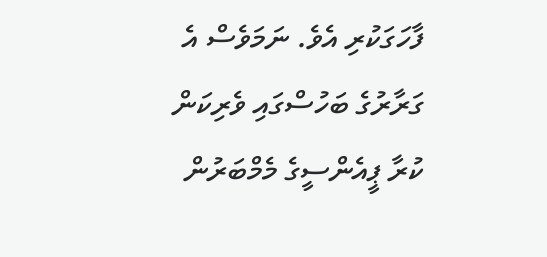ފާހަގަކުރި އެވެ. ނަމަވެސް އެ ގަރާރުގެ ބަހުސްގައި ވެރިކަން ކުރާ ޕީއެންސީގެ މެމްބަރުން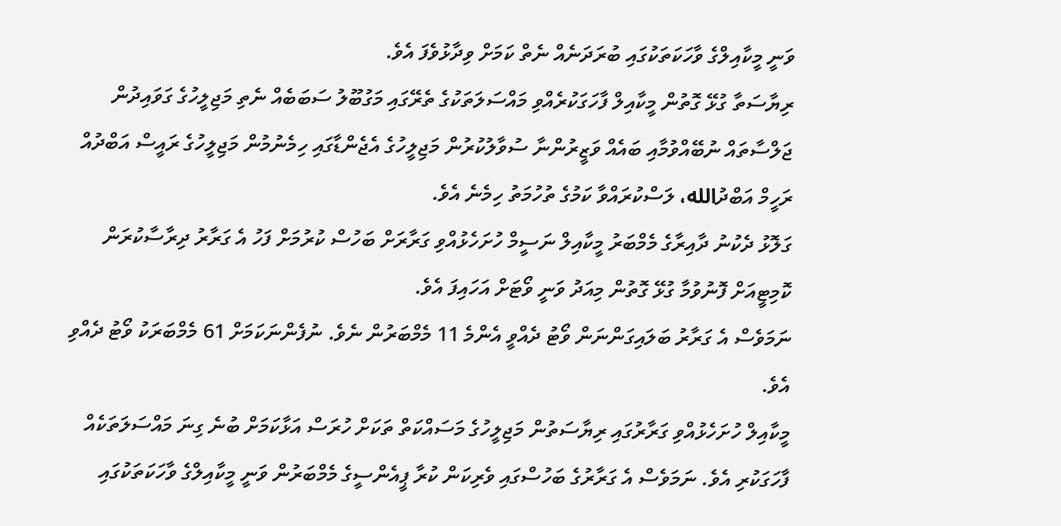ވަނީ މީކާއިލްގެ ވާހަކަތަކުގައި ބުރަދަނެއް ނެތް ކަމަށް ވިދާޅުވެފަ އެވެ.
ރިޔާސަތާ ގުޅޭ ގޮތުން މީކާއިލް ފާހަގަކުރެއްވި މައްސަލަތަކުގެ ތެރޭގައި މަގުބޫލު ސަބަބެއް ނެތި މަޖިލީހުގެ ގަވައިދުން ޖަލްސާތައް ނުބޭއްވުމާއި ބައެއް ވަޒީރުންނާ ސުވާލުކުރުން މަޖިލީހުގެ އެޖެންޑާގައި ހިމެނުމުން މަޖިލީހުގެ ރައީސް އަބްދުއް ރަހީމް އަބްދުالله، ލަސްކުރައްވާ ކަމުގެ ތުހުމަތު ހިމެނެ އެވެ.
ގަލޮޅު ދެކުނު ދާއިރާގެ މެމްބަރު މީކާއިލް ނަސީމް ހުށަހެޅުއްވި ގަރާރަށް ބަހުސް ކުރުމަށް ފަހު އެ ގަރާރު ދިރާސާކުރަން ކޮމިޓީއަށް ފޮނުވުމާ ގުޅޭ ގޮތުން މިއަދު ވަނީ ވޯޓަށް އަހައިފަ އެވެ.
ނަމަވެސް އެ ގަރާރު ބަލައިގަންނަން ވޯޓު ދެއްވީ އެންމެ 11 މެމްބަރުން ނެވެ. ނުފެންނަކަމަށް 61 މެމްބަރަކު ވޯޓު ދެއްވި އެވެ.
މީކާއިލް ހުށަހެޅުއްވި ގަރާރުގައި ރިޔާސަތުން މަޖިލީހުގެ މަސައްކަތް ތަކަށް ހުރަސް އަޅާކަމަށް ބުނެ ގިނަ މައްސަލަތަކެއް ފާހަގަކުރި އެވެ. ނަމަވެސް އެ ގަރާރުގެ ބަހުސްގައި ވެރިކަން ކުރާ ޕީއެންސީގެ މެމްބަރުން ވަނީ މީކާއިލްގެ ވާހަކަތަކުގައި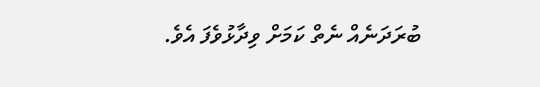ބުރަދަނެއް ނެތް ކަމަށް ވިދާޅުވެފަ އެވެ.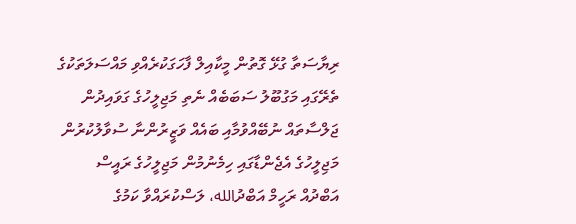ރިޔާސަތާ ގުޅޭ ގޮތުން މީކާއިލް ފާހަގަކުރެއްވި މައްސަލަތަކުގެ ތެރޭގައި މަގުބޫލު ސަބަބެއް ނެތި މަޖިލީހުގެ ގަވައިދުން ޖަލްސާތައް ނުބޭއްވުމާއި ބައެއް ވަޒީރުންނާ ސުވާލުކުރުން މަޖިލީހުގެ އެޖެންޑާގައި ހިމެނުމުން މަޖިލީހުގެ ރައީސް އަބްދުއް ރަހީމް އަބްދުالله، ލަސްކުރައްވާ ކަމުގެ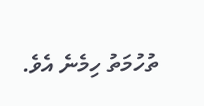ތުހުމަތު ހިމެނެ އެވެ.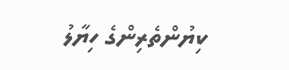ކިޔުންތެރިންގެ ހިޔާލު